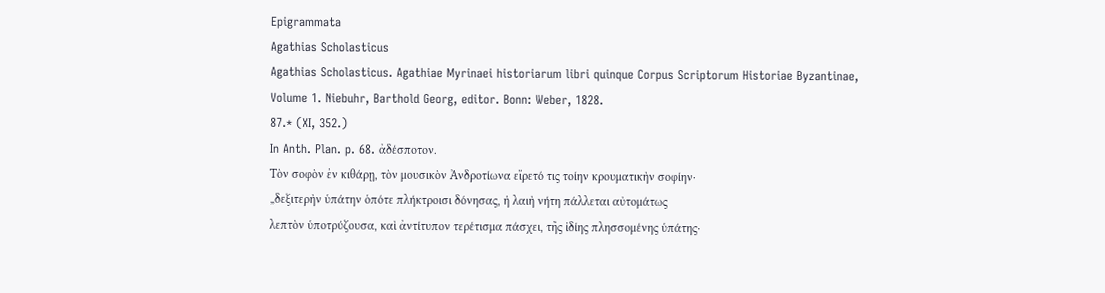Epigrammata
Agathias Scholasticus
Agathias Scholasticus. Agathiae Myrinaei historiarum libri quinque Corpus Scriptorum Historiae Byzantinae, Volume 1. Niebuhr, Barthold Georg, editor. Bonn: Weber, 1828.
87.* (XI, 352.)
In Anth. Plan. p. 68. ἀδέσποτον.
Τὸν σοφὸν ἐν κιθάρῃ, τὸν μουσικὸν Ἀνδροτίωνα εἴρετό τις τοίην κρουματικὴν σοφίην·
„δεξιτερὴν ὑπάτην ὁπότε πλήκτροισι δόνησας, ἡ λαιὴ νήτη πάλλεται αὐτομάτως
λεπτὸν ὑποτρύζουσα, καὶ ἀντίτυπον τερέτισμα πάσχει, τῆς ἰδίης πλησσομένης ὑπάτης·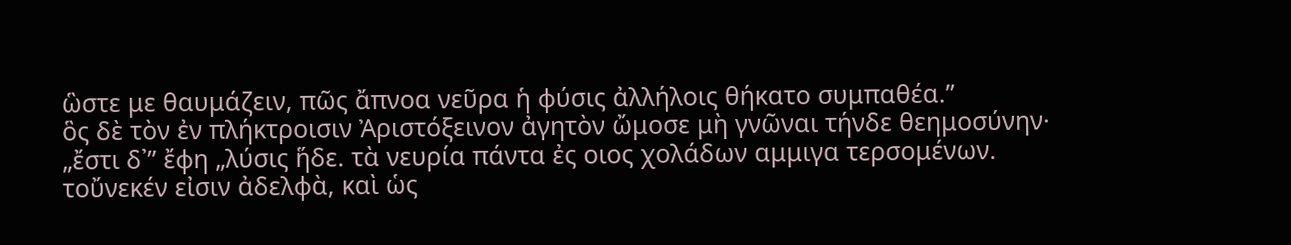ὣστε με θαυμάζειν, πῶς ἄπνοα νεῦρα ἡ φύσις ἀλλήλοις θήκατο συμπαθέα.”
ὃς δὲ τὸν ἐν πλήκτροισιν Ἀριστόξεινον ἀγητὸν ὤμοσε μὴ γνῶναι τήνδε θεημοσύνην·
„ἔστι δ᾿” ἔφη „λύσις ἥδε. τὰ νευρία πάντα ἐς οιος χολάδων αμμιγα τερσομένων.
τοὔνεκέν εἰσιν ἀδελφὰ, καὶ ὡς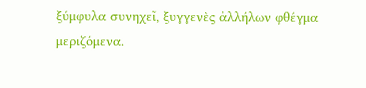ξύμφυλα συνηχεῖ, ξυγγενὲς ἀλλήλων φθέγμα μεριζόμενα.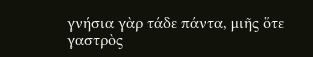γνήσια γὰρ τάδε πάντα, μιῆς ὅτε γαστρὸς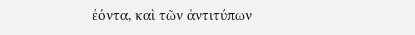ἐόντα, καὶ τῶν ἀντιτύπων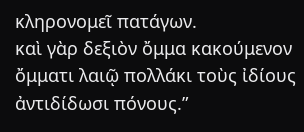κληρονομεῖ πατάγων.
καὶ γὰρ δεξιὸν ὄμμα κακούμενον ὄμματι λαιῷ πολλάκι τοὺς ἰδίους ἀντιδίδωσι πόνους.”